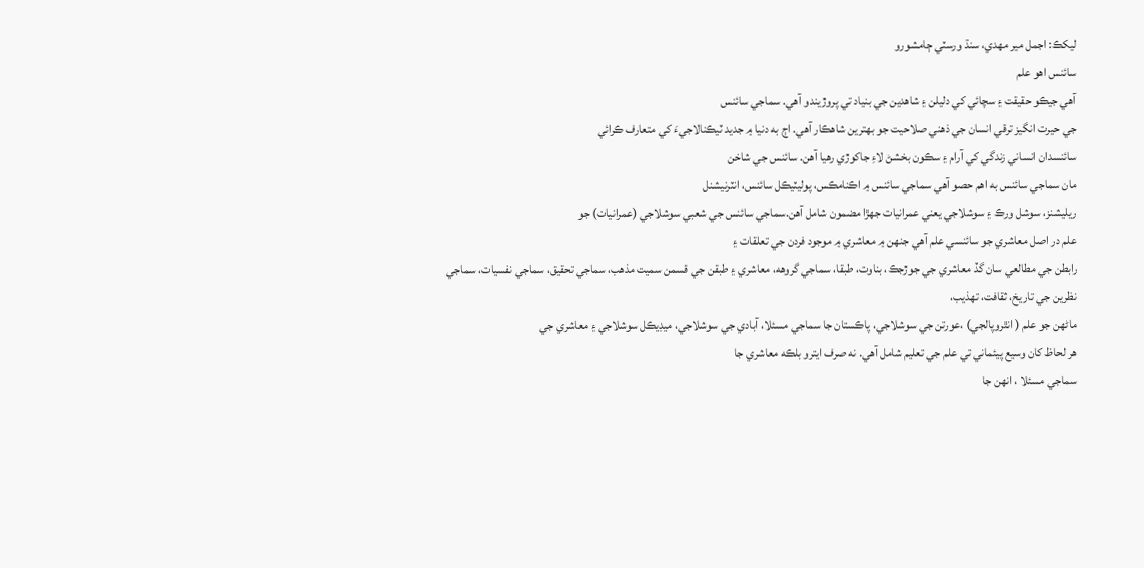ليکڪ: اجمل مير مهدي، سنڌ ورسٽي ڄامشورو
سائنس اهو علم
آهي جيڪو حقيقت ۽ سچائي کي دليلن ۽ شاهدين جي بنياد تي پروڙيندو آهي. سماجي سائنس
جي حيرت انگيز ترقي انسان جي ذهني صلاحيت جو بهترين شاهڪار آهي. اڄ به دنيا ۾ جديد ٽيڪنالاجيءَ کي متعارف ڪرائي
سائنسدان انساني زندگي کي آرام ۽ سڪون بخشڻ لاءِ جاکوڙي رهيا آهن. سائنس جي شاخن
مان سماجي سائنس به اهم حصو آهي سماجي سائنس ۾ اڪنامڪس، پوليٽيڪل سائنس، انٽرنيشنل
ريليشنز، سوشل ورڪ ۽ سوشلاجي يعني عمرانيات جهڙا مضمون شامل آهن.سماجي سائنس جي شعبي سوشلاجي (عمرانيات) جو
علم در اصل معاشري جو سائنسي علم آهي جنهن ۾ معاشري ۾ موجود فردن جي تعلقات ۽
رابطن جي مطالعي سان گڏ معاشري جي جوڙجڪ، بناوت، طبقا، سماجي گروهه، معاشري ۽ طبقن جي قسمن سميت مذهب، سماجي تحقيق، سماجي نفسيات، سماجي نظرين جي تاريخ، ثقافت، تهذيب،
ماڻهن جو علم ( انٿروپالجي) ،عورتن جي سوشلاجي، پاڪستان جا سماجي مسئلا، آبادي جي سوشلاجي، ميڊيڪل سوشلاجي ۽ معاشري جي
هر لحاظ کان وسيع پيئماني تي علم جي تعليم شامل آهي. نه صرف ايترو بلڪه معاشري جا
سماجي مسئلا ، انهن جا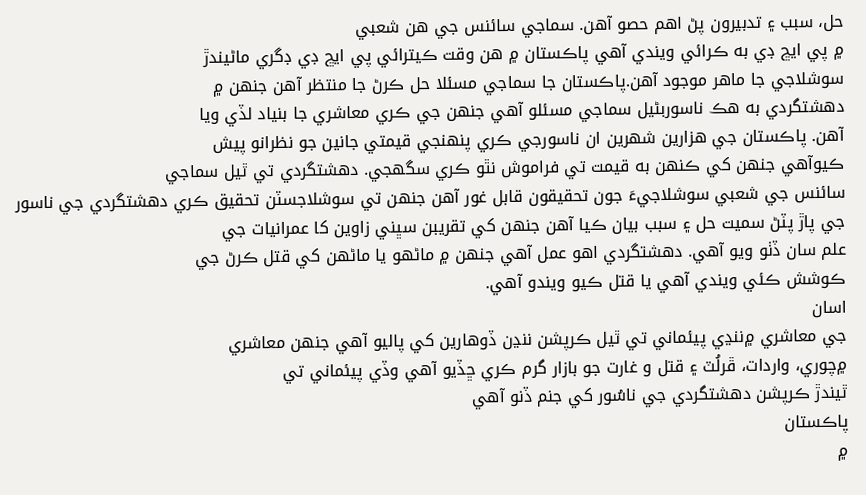حل، سبب ۽ تدبيرون پڻ اهم حصو آهن. سماجي سائنس جي هن شعبي
۾ پي ايڇ ڊي به ڪرائي ويندي آهي پاڪستان ۾ هن وقت ڪيترائي پي ايڇ ڊي ڊگري ماڻيندڙ
سوشلاجي جا ماهر موجود آهن.پاڪستان جا سماجي مسئلا حل ڪرڻ جا منتظر آهن جنهن ۾
دهشتگردي به هڪ ناسوربڻيل سماجي مسئلو آهي جنهن جي ڪري معاشري جا بنياد لڏي ويا
آهن. پاڪستان جي هزارين شهرين ان ناسورجي ڪري پنهنجي قيمتي جانين جو نظرانو پيش
ڪيوآهي جنهن کي ڪنهن به قيمت تي فراموش نٿو ڪري سگهجي. دهشتگردي تي ٿيل سماجي
سائنس جي شعبي سوشلاجيءَ جون تحقيقون قابل غور آهن جنهن تي سوشلاجسٽن تحقيق ڪري دهشتگردي جي ناسور جي پاڙ پٽڻ سميت حل ۽ سبب بيان ڪيا آهن جنهن کي تقريبن سڀني زاوين کا عمرانيات جي
علم سان ڏٺو ويو آهي. دهشتگردي اهو عمل آهي جنهن ۾ ماڻهو يا ماڻهن کي قتل ڪرڻ جي
ڪوشش ڪئي ويندي آهي يا قتل ڪيو ويندو آهي.
اسان
جي معاشري ۾ننڍي پيئماني تي ٿيل ڪرپشن ننڍن ڏوهارين کي پاليو آهي جنهن معاشري
۾چوري، واردات، ڦرلُٽ ۽ قتل و غارت جو بازار گرم ڪري ڇڏيو آهي وڏي پيئماني تي
ٿيندڙ ڪرپشن دهشتگردي جي ناسُور کي جنم ڏنو آهي
پاڪستان
۾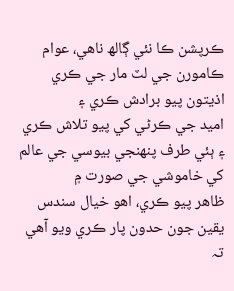ڪرپشن ڪا نئي ڳالھ ناهي، عوام ڪامورن جي لٽ مار جي ڪري اذيتون پيو برادش ڪري ۽
اميد جي ڪرڻي کي پيو تلاش ڪري ۽ ٻئي طرف پنهنجي بيوسي جي عالم کي خاموشي جي صورت ۾
ظاهر پيو ڪري، اهو خيال سندس يقين جون حدون پار ڪري ويو آهي تہ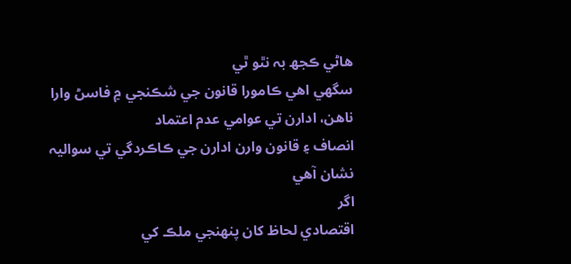هاڻي ڪجھ بہ نٿو ٿي
سگهي اهي ڪامورا قانون جي شڪنجي ۾ فاسڻ وارا ناهن، ادارن تي عوامي عدم اعتماد
انصاف ۽ قانون وارن ادارن جي ڪاڪردگي تي سواليہ نشان آهي
اگر
اقتصادي لحاظ کان پنهنجي ملڪ کي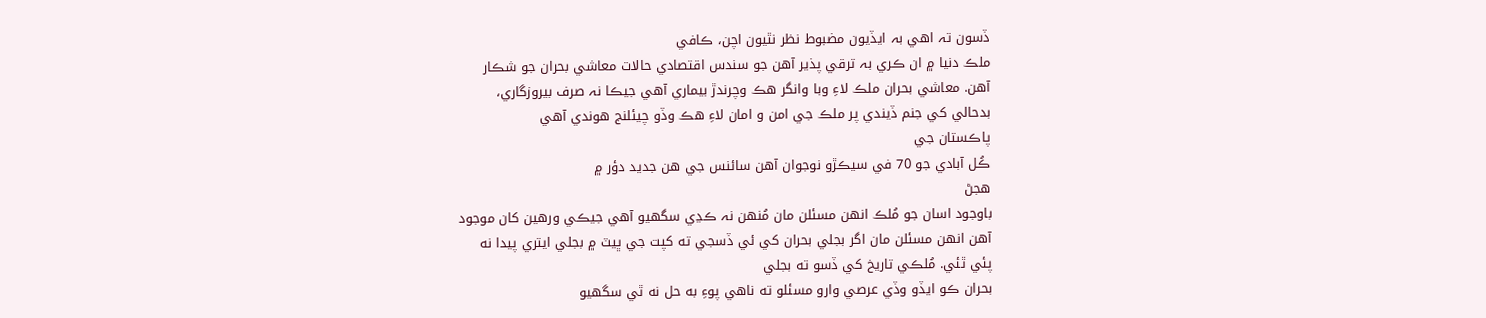ڏسون تہ اهي بہ ايڏيون مضبوط نظر نٿيون اچن، ڪافي
ملڪ دنيا ۾ ان ڪري بہ ترقي پذير آهن جو سندس اقتصادي حالات معاشي بحران جو شڪار
آهن. معاشي بحران ملڪ لاءِ وبا وانگر هڪ وچرندڙ بيماري آهي جيڪا نہ صرف بيروزگاري،
بدحالي کي جنم ڏيندي پر ملڪ جي امن و امان لاءِ هڪ وڏو چيئلنج هوندي آهي
پاڪستان جي
ڪُل آبادي جو 70 في سيڪڙو نوجوان آهن سائنس جي هن جديد دؤر ۾
هجڻ
باوجود اسان جو مُلڪ انهن مسئلن مان مُنهن نہ ڪڍي سگهيو آهي جيڪي ورهين کان موجود
آهن انهن مسئلن مان اگر بجلي بحران کي ئي ڏسجي ته کپت جي ڀيٽ ۾ بجلي ايتري پيدا نه
پئي ٿئي. مُلڪي تاريخ کي ڏسو ته بجلي
بحران ڪو ايڏو وڏي عرصي وارو مسئلو ته ناهي پوءِ به حل نه ٿي سگهيو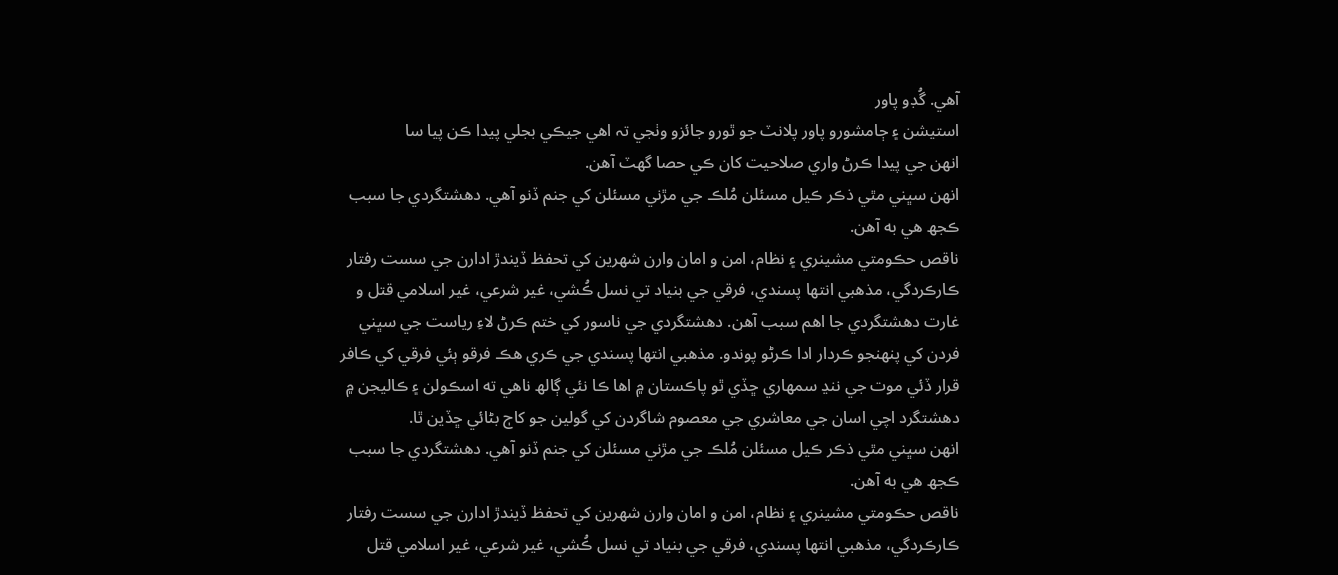آهي. گُڊو پاور
استيشن ۽ ڄامشورو پاور پلانٽ جو ٿورو جائزو وٺجي تہ اهي جيڪي بجلي پيدا ڪن پيا سا
انهن جي پيدا ڪرڻ واري صلاحيت کان ڪي حصا گهٽ آهن.
انهن سڀني مٿي ذڪر ڪيل مسئلن مُلڪ جي مڙني مسئلن کي جنم ڏنو آهي. دهشتگردي جا سبب ڪجھ هي به آهن.
ناقص حڪومتي مشينري ۽ نظام، امن و امان وارن شهرين کي تحفظ ڏيندڙ ادارن جي سست رفتار ڪارڪردگي، مذهبي انتها پسندي، فرقي جي بنياد تي نسل ڪُشي، غير شرعي، غير اسلامي قتل و غارت دهشتگردي جا اهم سبب آهن. دهشتگردي جي ناسور کي ختم ڪرڻ لاءِ رياست جي سڀني فردن کي پنهنجو ڪردار ادا ڪرڻو پوندو. مذهبي انتها پسندي جي ڪري هڪ فرقو ٻئي فرقي کي ڪافر قرار ڏئي موت جي ننڍ سمهاري ڇڏي ٿو پاڪستان ۾ اها ڪا نئي ڳالھ ناهي ته اسڪولن ۽ ڪاليجن ۾ دهشتگرد اچي اسان جي معاشري جي معصوم شاگردن کي گولين جو کاڄ بڻائي ڇڏين ٿا.
انهن سڀني مٿي ذڪر ڪيل مسئلن مُلڪ جي مڙني مسئلن کي جنم ڏنو آهي. دهشتگردي جا سبب ڪجھ هي به آهن.
ناقص حڪومتي مشينري ۽ نظام، امن و امان وارن شهرين کي تحفظ ڏيندڙ ادارن جي سست رفتار ڪارڪردگي، مذهبي انتها پسندي، فرقي جي بنياد تي نسل ڪُشي، غير شرعي، غير اسلامي قتل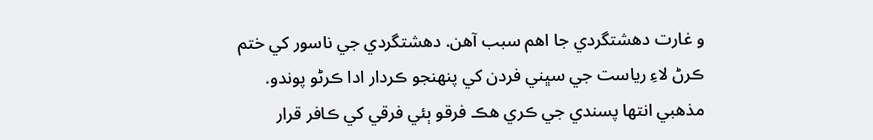و غارت دهشتگردي جا اهم سبب آهن. دهشتگردي جي ناسور کي ختم ڪرڻ لاءِ رياست جي سڀني فردن کي پنهنجو ڪردار ادا ڪرڻو پوندو. مذهبي انتها پسندي جي ڪري هڪ فرقو ٻئي فرقي کي ڪافر قرار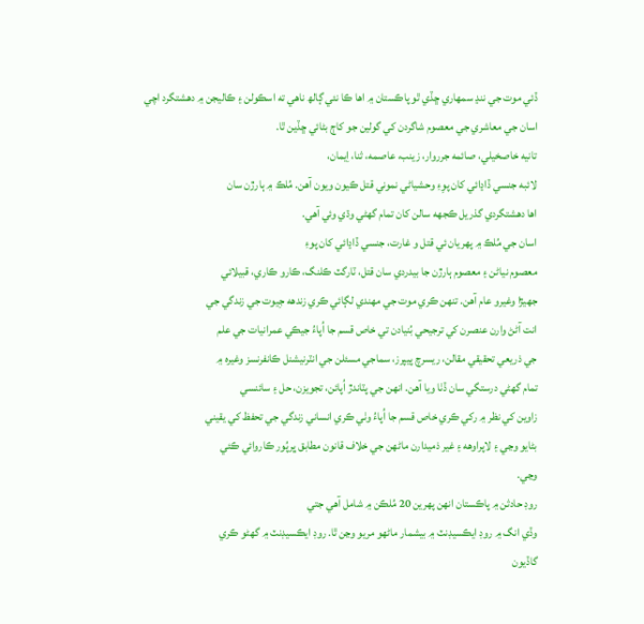ڏئي موت جي ننڍ سمهاري ڇڏي ٿو پاڪستان ۾ اها ڪا نئي ڳالھ ناهي ته اسڪولن ۽ ڪاليجن ۾ دهشتگرد اچي اسان جي معاشري جي معصوم شاگردن کي گولين جو کاڄ بڻائي ڇڏين ٿا.
تانيه خاصخيلي، صائمه جرروار، زينب، عاصمه، ثنا، اِيمان،
لائبه جنسي ڏاڍائي کان پوِءِ وحشياڻي نموني قتل ڪيون ويون آهن. مُلڪ ۾ ٻارڙن سان
اها دهشتگردي گذريل ڪجهه سالن کان تمام گهڻي وڌي وئي آهي.
اسان جي مُلڪ ۾ پهريان ئي قتل و غارت، جنسي ڏاڍائي کان پوءِ
معصوم نياڻن ۽ معصوم ٻارڙن جا بيدردي سان قتل، ٽارگٽ ڪلنگ، ڪارو ڪاري، قبيلائي
جهيڙا وغيرو عام آهن. تنهن ڪري موت جي مهندي لڳائي ڪري زندهه جِيوت جي زندگي جي
انت آڻڻ وارن عنصرن کي ترجيحي بُنيادن تي خاص قسم جا اُپاءُ جيڪي عمرانيات جي علم
جي ذريعي تحقيقي مقالن، ريسرچ پيپرز، سماجي مسئلن جي انٽرنيشنل ڪانفرنسز وغيره ۾
تمام گهڻي درستگي سان ڏٺا ويا آهن. انهن جي پٽاندڙ اُپائن، تجويزن، حل ۽ سائنسي
زاوين کي نظر ۾ رکي ڪري خاص قسم جا اُپاءُ وٺي ڪري انساني زندگي جي تحفظ کي يقيني
بڻايو وڃي ۽ لاپراوهه ۽ غير ذميدارن ماڻهن جي خلاف قانون مطابق ڀرپُور ڪاروائي ڪئي
وڃي.
روڊ حادثن ۾ پاڪستان انهن پهرين 20 مُلڪن ۾ شامل آهي جتي
وڏي انگ ۾ روڊ ايڪسيڊنٽ ۾ بيشمار ماڻهو مريو وڃن ٿا. روڊ ايڪسيڊنٽ ۾ گهڻو ڪري
گاڏيون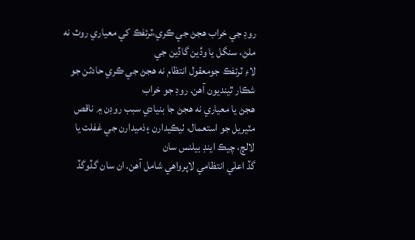روڊ جي خراب هجڻ جي ڪري،ٽرئفڪ کي معياري روٽ نه ملڻ، سنگل يا وڏين گاڏين جي
لاءِ ٽرئفڪ جومعقول انتظام نه هجڻ جي ڪري حادثن جو شڪار ٿينديون آهن. روڊ جو خراب
هجڻ يا معياري نه هجڻ جا بنيادي سبب روڊن ۾ ناقص مٽيريل جو استعمال، ٺيڪيدارن ۽ذميدارن جي غفلت يا لالچ، چيڪ اينڊ بيلنس سان
گڏ اعلٰي انتظامي لاپرواهي شامل آهن. ان سان گڏوگڏ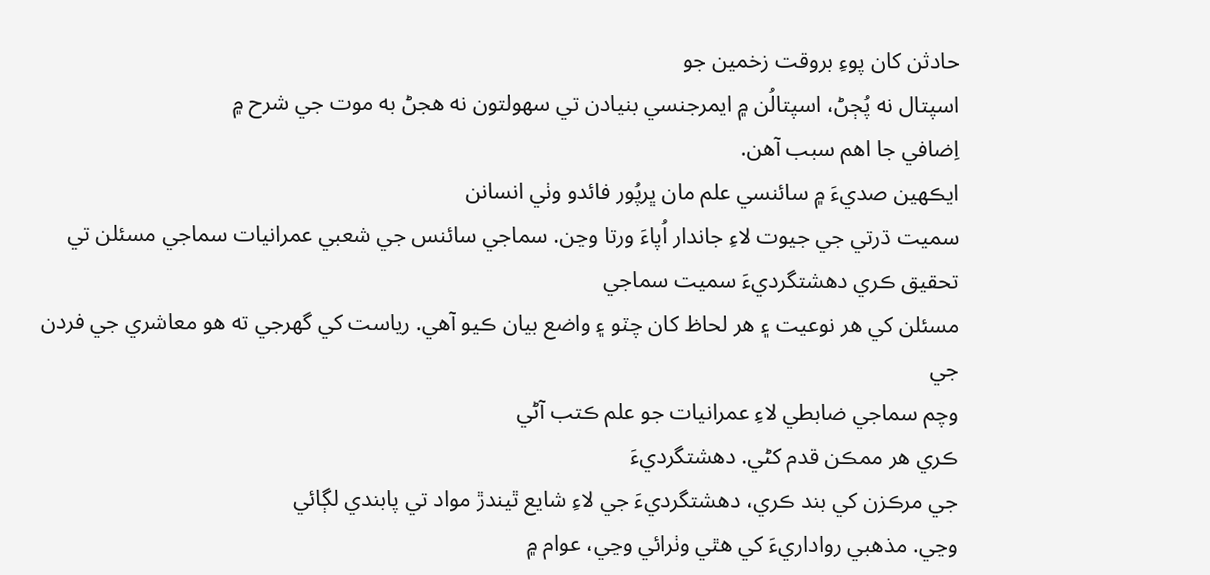حادثن کان پوءِ بروقت زخمين جو
اسپتال نه پُڄڻ، اسپتالُن ۾ ايمرجنسي بنيادن تي سهولتون نه هجڻ به موت جي شرح ۾
اِضافي جا اهم سبب آهن.
ايڪهين صديءَ ۾ سائنسي علم مان ڀرپُور فائدو وٺي انسانن
سميت ڌرتي جي جيوت لاءِ جاندار اُپاءَ ورتا وڃن. سماجي سائنس جي شعبي عمرانيات سماجي مسئلن تي تحقيق ڪري دهشتگرديءَ سميت سماجي
مسئلن کي هر نوعيت ۽ هر لحاظ کان چٽو ۽ واضع بيان ڪيو آهي. رياست کي گهرجي ته هو معاشري جي فردن جي
وچم سماجي ضابطي لاءِ عمرانيات جو علم ڪتب آڻي
ڪري هر ممڪن قدم کڻي. دهشتگرديءَ
جي مرڪزن کي بند ڪري، دهشتگرديءَ جي لاءِ شايع ٿيندڙ مواد تي پابندي لڳائي
وڃي. مذهبي رواداريءَ کي هٿي وٺرائي وڃي، عوام ۾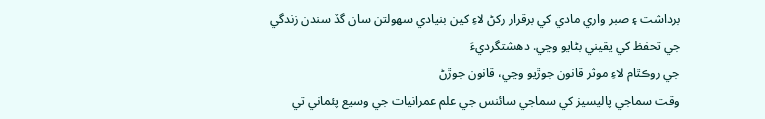برداشت ۽ صبر واري مادي کي برقرار رکڻ لاءِ کين بنيادي سهولتن سان گڏ سندن زندگي
جي تحفظ کي يقيني بڻايو وڃي. دهشتگرديءَ
جي روڪٿام لاءِ موثر قانون جوڙيو وڃي، قانون جوڙڻ
وقت سماجي پاليسيز کي سماجي سائنس جي علم عمرانيات جي وسيع پئماني تي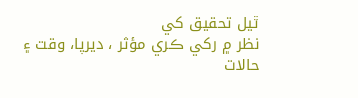ٿيل تحقيق کي
نظر ۾ رکي ڪري مؤثر ، ديرپا، وقت ۽ حالات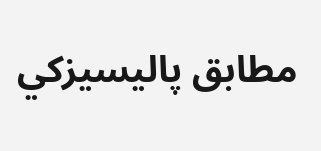مطابق پاليسيزکي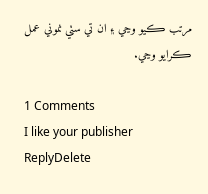مرتب ڪيو وڃي ۽ ان تي سٺي نموني عمل ڪرايو وڃي.

1 Comments
I like your publisher
ReplyDelete